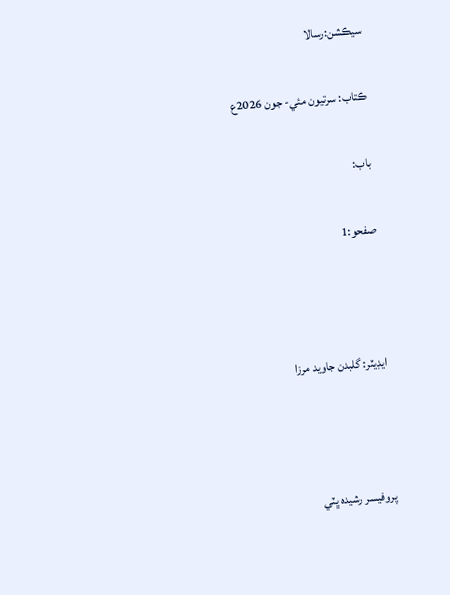سيڪشن:رسالا

ڪتاب: سرتيون مئي- جون 2026ع

باب:

صفحو:1



ايڊيٽر: گلبدن جاويد مرزا



پروفيسر رشيده ڀٽي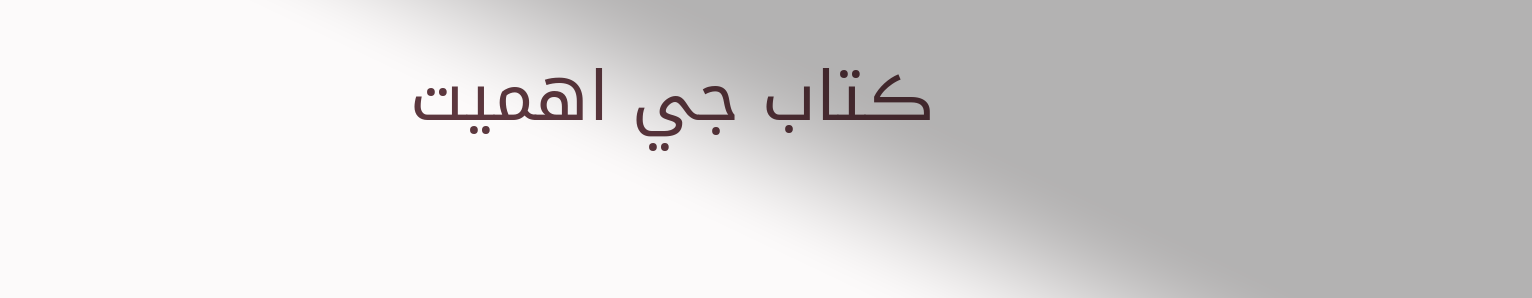ڪتاب جي اهميت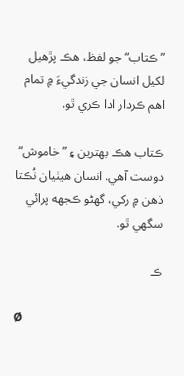”ڪتاب“ جو لفظ، هڪ پڙهيل لکيل انسان جي زندگيءَ ۾ تمام اهم ڪردار ادا ڪري ٿو.

ڪتاب هڪ بھترين ۽ ”خاموش“ دوست آهي. انسان هيٺيان نُڪتا ذهن ۾ رکي، گهڻو ڪجهه پرائي سگهي ٿو.

ڪ

Ø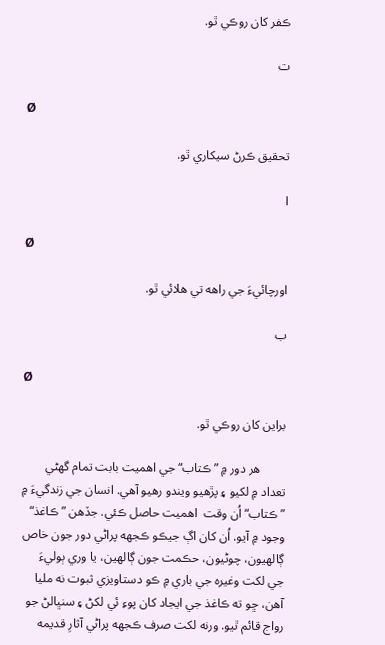ڪفر کان روڪي ٿو.

ت

Ø

تحقيق ڪرڻ سيکاري ٿو.

ا

Ø

اورچائيءَ جي راهه تي هلائي ٿو.

ب

Ø

براين کان روڪي ٿو.

        هر دور ۾ ”ڪتاب“ جي اهميت بابت تمام گهڻي تعداد ۾ لکيو ۽ پڙهيو ويندو رهيو آهي. انسان جي زندگيءَ ۾ ”ڪتاب“ اُن وقت  اهميت حاصل ڪئي. جڏهن ”ڪاغذ“ وجود ۾ آيو. اُن کان اڳ جيڪو ڪجهه پراڻي دور جون خاص ڳالھيون، چوڻيون، حڪمت جون ڳالھين، يا وري ٻوليءَ جي لکت وغيره جي باري ۾ ڪو دستاويزي ثبوت نه مليا آهن، ڇو ته ڪاغذ جي ايجاد کان پوءِ ئي لکڻ ۽ سنڀالڻ جو رواج قائم ٿيو. ورنه لکت صرف ڪجهه پراڻي آثارِ قديمه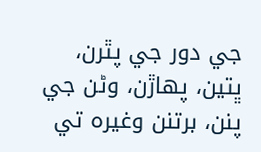جي دور جي پٿرن، ڀتين، پھاڙن، وڻن جي پنن، برتنن وغيره تي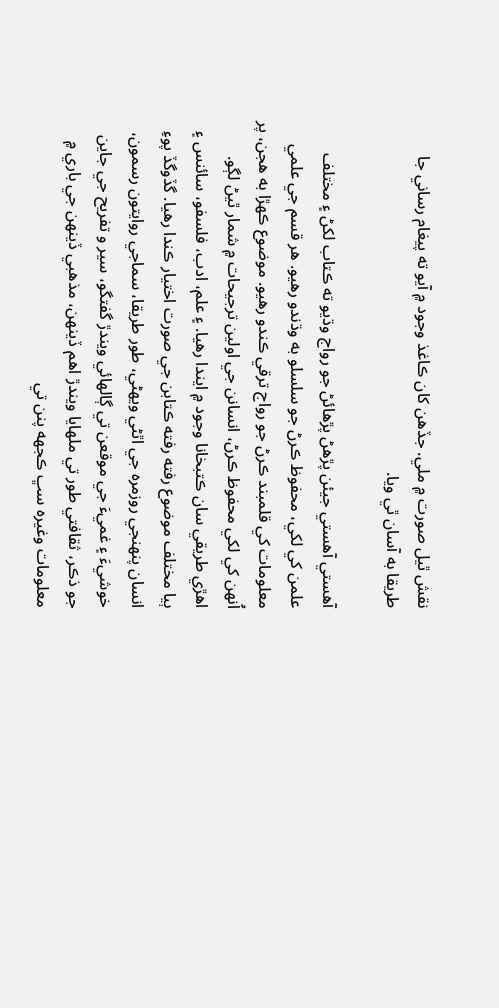نقش ٿيل صورت ۾ ملي. جڏهن کان ڪاغذ وجود ۾ آيو ته پيغام رساني جا طريقا به آسان ٿي ويا.

آهستي آهستي جيئن پڙهڻ پڙهائڻ جو رواج وڌيو ته ڪتاب لکڻ ۽ مختلف علمن کي لکي، محفوظ ڪرڻ جو سلسلو به وڌندو رهيو. هر قسم جي علمي معلومات کي قلمبند ڪرڻ جو رواج ترقي ڪندو رهيو. موضوع ڪھڙا به هجن، پر اُنھن کي لکي محفوظ ڪرڻ، انسانن جي اولين ترجيحات ۾ شمار ٿيڻ لڳو. اهڙي طريقي سان ڪتبخانا وجود ۾ ايندا رهيا. ۽ علم، ادب، فلسفو، سائنس ۽ ٻيا مختلف موضوع رفته رفته ڪتابن جي صورت اختيار ڪندا رهيا. گڏوگڏ پوءِ انسان پنھنجي روزمره جي اٿڻي ويھڻي، طور طريقا، سماجي روايتون رسمون، خوشيءَ ۽ غميءَ جي موقعن تي ڳالھائي ويندڙ گفتگو، سير و تفريح جي جاين جو ذڪر، ثقافتي طور تي ملھايا ويندڙ اهم ڏينھن، مذهبي ڏينھن جي باري ۾ معلومات وغيره سڀ ڪجهه پنن تي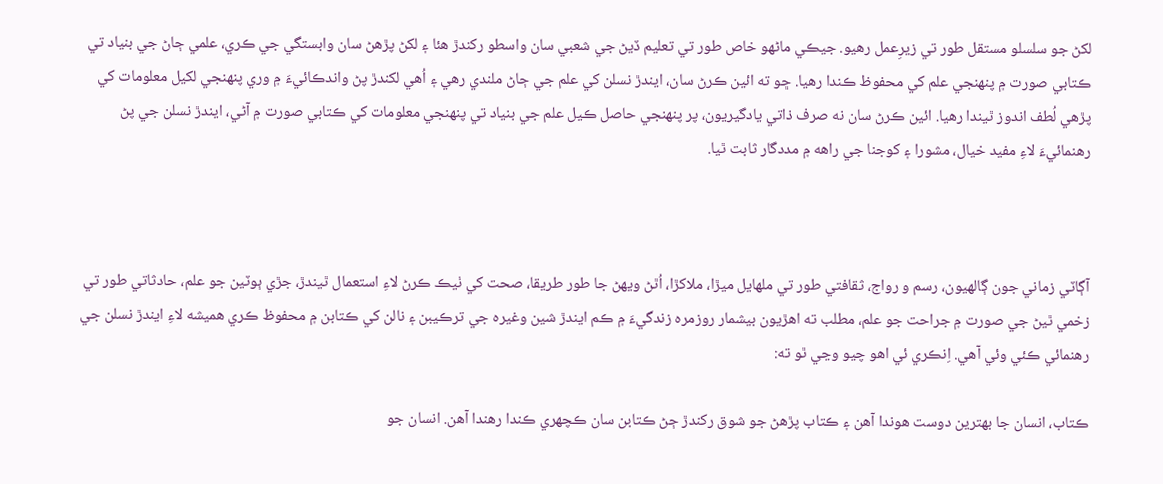لکڻ جو سلسلو مستقل طور تي زيرِعمل رهيو. جيڪي ماڻھو خاص طور تي تعليم ڏيڻ جي شعبي سان واسطو رکندڙ هئا ۽ لکڻ پڙهڻ سان وابستگي جي ڪري، علمي ڄاڻ جي بنياد تي ڪتابي صورت ۾ پنھنجي علم کي محفوظ ڪندا رهيا. ڇو ته ائين ڪرڻ سان، ايندڙ نسلن کي علم جي ڄاڻ ملندي رهي ۽ اُهي لکندڙ پڻ واندڪائيءَ ۾ وري پنھنجي لکيل معلومات کي پڙهي لُطف اندوز ٿيندا رهيا. ائين ڪرڻ سان نه صرف ذاتي يادگيريون، پر پنھنجي حاصل ڪيل علم جي بنياد تي پنھنجي معلومات کي ڪتابي صورت ۾ آڻي، ايندڙ نسلن جي پڻ رهنمائيءَ لاءِ مفيد خيال، مشورا ۽ کوجنا جي راهه ۾ مددگار ثابت ٿيا.



آڳاٽي زماني جون ڳالھيون، رسم و رواج، ثقافتي طور تي ملھايل ميڙا، ملاکڙا، اُٿڻ ويھڻ جا طور طريقا، صحت کي ٺيڪ ڪرڻ لاءِ استعمال ٿيندڙ، جڙي ٻوٽين جو علم، حادثاتي طور تي زخمي ٿيڻ جي صورت ۾ جراحت جو علم، مطلب ته اهڙيون بيشمار روزمره زندگيءَ ۾ ڪم ايندڙ شين وغيره جي ترڪيبن ۽ نالن کي ڪتابن ۾ محفوظ ڪري هميشه لاءِ ايندڙ نسلن جي رهنمائي ڪئي وئي آهي. اِنڪري ئي اهو چيو وڃي ٿو ته:

ڪتاب، انسان جا بھترين دوست هوندا آهن ۽ ڪتاب پڙهڻ جو شوق رکندڙ ڄڻ ڪتابن سان ڪچھري ڪندا رهندا آهن. انسان جو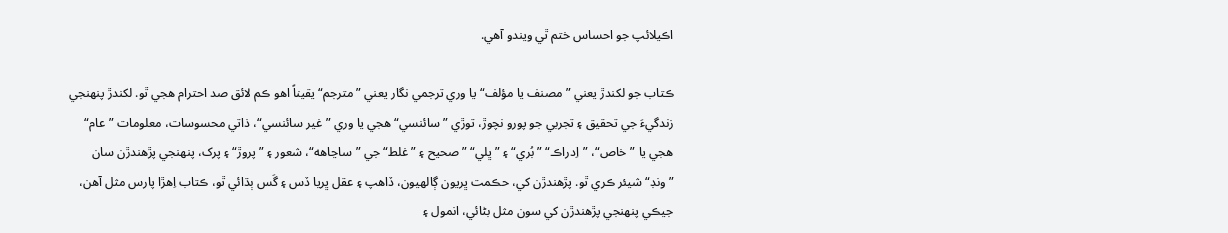اڪيلائپ جو احساس ختم ٿي ويندو آهي.

ڪتاب جو لکندڙ يعني ”مصنف يا مؤلف“ يا وري ترجمي نگار يعني ”مترجم“ يقيناً اهو ڪم لائق صد احترام هجي ٿو. لکندڙ پنھنجي زندگيءَ جي تحقيق ۽ تجربي جو پورو نچوڙ، توڙي ”سائنسي“ هجي يا وري ”غير سائنسي“، ذاتي محسوسات، معلومات ”عام“ هجي يا ”خاص“، ”اِدراڪ“ ”بُري“ ۽ ”ڀلي“ ”صحيح ۽ ”غلط“ جي ”ساڃاهه“، شعور ۽ ”پروڙ“ ۽ پرک، پنھنجي پڙهندڙن سان ”ونڊ“ شيئر ڪري ٿو. پڙهندڙن کي، حڪمت ڀريون ڳالھيون، ڏاهپ ۽ عقل ڀريا ڏس ۽ گَس ٻڌائي ٿو، ڪتاب اِهڙا پارس مثل آهن، جيڪي پنھنجي پڙهندڙن کي سون مثل بڻائي، انمول ۽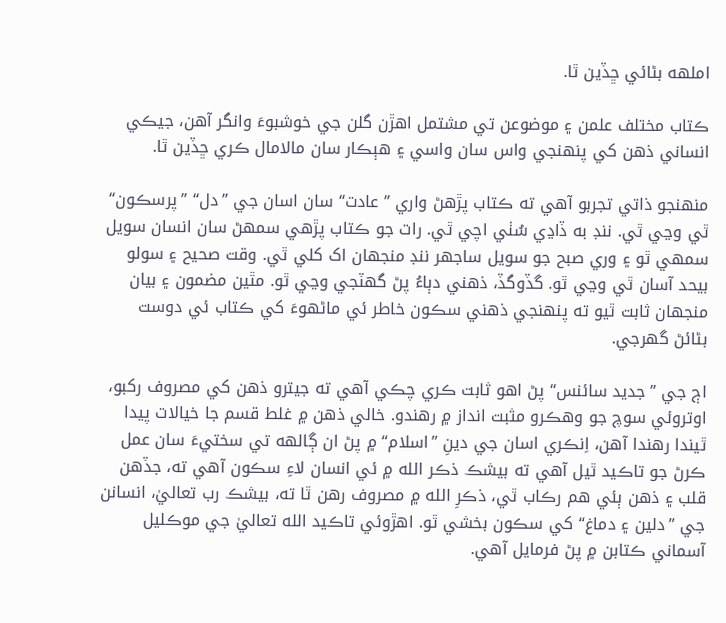املھه بڻائي ڇڏين ٿا.

ڪتاب مختلف علمن ۽ موضوعن تي مشتمل اهڙن گلن جي خوشبوءَ وانگر آهن، جيڪي انساني ذهن کي پنھنجي واس سان واسي ۽ هٻڪار سان مالامال ڪري ڇڏين ٿا.

منھنجو ذاتي تجربو آهي ته ڪتاب پڙهڻ واري ”عادت“ سان اسان جي ”دل“ ”پرسڪون“ ٿي وڃي ٿي. ننڊ به ڏاڍي سُٺي اچي ٿي. رات جو ڪتاب پڙهي سمھڻ سان انسان سويل سمھي ٿو ۽ وري صبح جو سويل ساجهر ننڊ منجهان اک کلي ٿي. وقت صحيح ۽ سولو بيحد آسان ٿي وڃي ٿو. گڏوگڏ، ذهني دٻاءُ پڻ گهٽجي وڃي ٿو. مٿين مضمون ۽ بيان منجهان ثابت ٿيو ته پنھنجي ذهني سڪون خاطر ئي ماڻھوءَ کي ڪتاب ئي دوست بڻائڻ گهرجي.

اڄ جي ”جديد سائنس“ پڻ اهو ثابت ڪري چڪي آهي ته جيترو ذهن کي مصروف رکبو، اوتروئي سوچ جو وهڪرو مثبت انداز ۾ رهندو. خالي ذهن ۾ غلط قسم جا خيالات پيدا ٿيندا رهندا آهن، اِنڪري اسان جي دينِ ”اسلام“ ۾ پڻ ان ڳالھه تي سختيءَ سان عمل ڪرڻ جو تاڪيد ٿيل آهي ته بيشڪ ذڪر الله ۾ ئي انسان لاءِ سڪون آهي ته، جڏهن قلب ۽ ذهن ٻئي هم رڪاب ٿي، ذڪرِ الله ۾ مصروف رهن ٿا ته، بيشڪ رب تعاليٰ، انسانن جي ”دلين ۽ دماغ“ کي سڪون بخشي ٿو. اهڙوئي تاڪيد الله تعاليٰ جي موڪليل آسماني ڪتابن ۾ پڻ فرمايل آهي.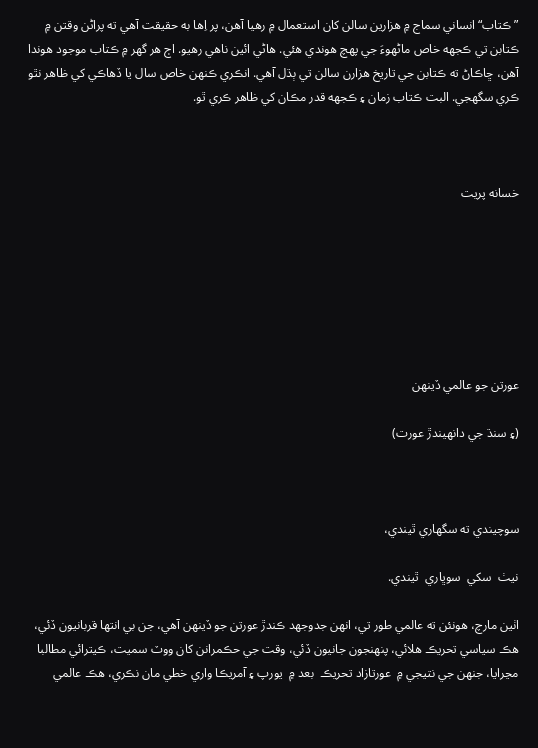”ڪتاب“ انساني سماج ۾ هزارين سالن کان استعمال ۾ رهيا آهن، پر اِها به حقيقت آهي ته پراڻن وقتن ۾ ڪتابن تي ڪجهه خاص ماڻھوءَ جي پھچ هوندي هئي. هاڻي ائين ناهي رهيو. اڄ هر گهر ۾ ڪتاب موجود هوندا آهن، ڇاڪاڻ ته ڪتابن جي تاريخ هزارن سالن تي ٻڌل آهي. انڪري ڪنھن خاص سال يا ڏهاڪي کي ظاهر نٿو ڪري سگهجي. البت ڪتاب زمان ۽ ڪجهه قدر مڪان کي ظاهر ڪري ٿو.



خسانه پريت







عورتن جو عالمي ڏينھن

(۽ سنڌ جي دانھيندڙ عورت)



سوچيندي ته سگھاري ٿيندي،

نيٺ  سکي  سوڀاري  ٿيندي.

اٺين مارچ، ھونئن ته عالمي طور تي، انھن جدوجھد ڪندڙ عورتن جو ڏينھن آھي، جن بي انتھا قربانيون ڏئي، ھڪ سياسي تحريڪ ھلائي، پنھنجون جانيون ڏئي، وقت جي حڪمرانن کان ووٽ سميت، ڪيترائي مطالبا مڃرايا، جنھن جي نتيجي ۾  عورتازاد تحريڪ  بعد ۾  يورپ ۽ آمريڪا واري خطي مان نڪري، ھڪ عالمي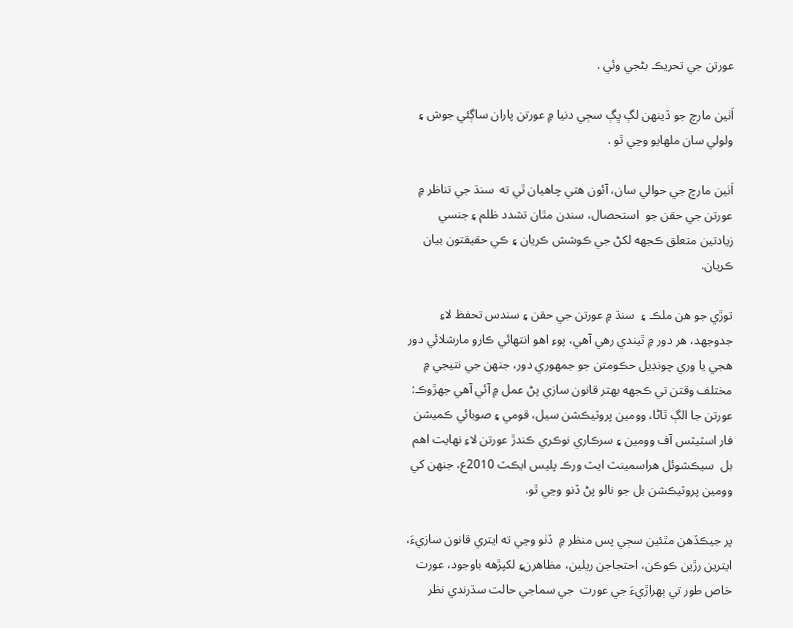عورتن جي تحريڪ بڻجي وئي .

اَٺين مارچ جو ڏينھن لڳ ڀڳ سڄي دنيا ۾ عورتن پاران ساڳئي جوش ۽ ولولي سان ملھايو وڃي ٿو .

اَٺين مارچ جي حوالي سان، آئون ھتي چاھيان ٿي ته  سنڌ جي تناظر ۾ عورتن جي حقن جو  استحصال، سندن مٿان تشدد ظلم ۽ جنسي زيادتين متعلق ڪجهه لکڻ جي ڪوشش ڪريان ۽ ڪي حقيقتون بيان ڪريان.

توڙي جو ھن ملڪ ۽  سنڌ ۾ عورتن جي حقن ۽ سندس تحفظ لاءِ جدوجھد، ھر دور ۾ ٿيندي رھي آھي، پوءِ اھو انتھائي ڪارو مارشلائي دور ھجي يا وري چونڊيل حڪومتن جو جمھوري دور، جنھن جي نتيجي ۾ مختلف وقتن تي ڪجهه بھتر قانون سازي پڻ عمل ۾ آئي آھي جھڙوڪ:  عورتن جا الڳ ٿاڻا، وومين پروٽيڪشن سيل، قومي ۽ صوبائي ڪميشن فار اسٽيٽس آف وومين ۽ سرڪاري نوڪري ڪندڙ عورتن لاءِ نھايت اھم بل  سيڪشوئل ھراسمينٽ ايٽ ورڪ پليس ايڪٽ 2010ع، جنھن کي وومين پروٽيڪشن بل جو نالو پڻ ڏنو وڃي ٿو.

پر جيڪڏهن مٿئين سڄي پس منظر ۾  ڏٺو وڃي ته ايتري قانون سازيءَ، ايترين رڙين ڪوڪن، احتجاجن ريلين، مظاھرن۽ لکپڙھه باوجود، عورت خاص طور تي ٻھراڙيءَ جي عورت  جي سماجي حالت سڌرندي نظر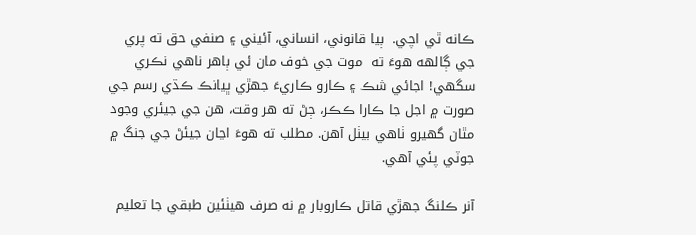ڪانه ٿي اچي.  ٻيا قانوني، انساني، آئيني ۽ صنفي حق ته پري جي ڳالھه ھوءَ ته  موت جي خوف مان ئي ٻاھر ناھي نڪري سگھي! اجائي شڪ ۽ ڪارو ڪاريءَ جھڙي ڀيانڪ ڪڌي رسم جي صورت ۾ اجل جا ڪارا ڪڪر، ڄڻ ته ھر وقت، ھن جي جيئري وجود مٿان گھيرو ٺاھي بيٺل آھن. مطلب ته ھوءَ اڃان جيئڻ جي جنگ ۾ جوٽي پئي آھي.

آنر ڪلنگ جھڙي قاتل ڪاروبار ۾ نه صرف ھيٺئين طبقي جا تعليم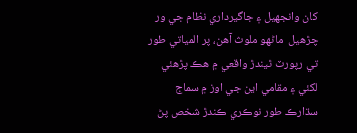کان وانجهيل ۽ جاگيرداري نظام جي ور چڙھيل  ماڻھو ملوث آھن، پر المياتي طور تي رپورٽ ٿيندڙ واقعي ۾ ھڪ پڙھئي لکئي ۽ مقامي اين جي اوز ۾ سماج سڌارڪ طور نوڪري ڪندڙ شخص پڻ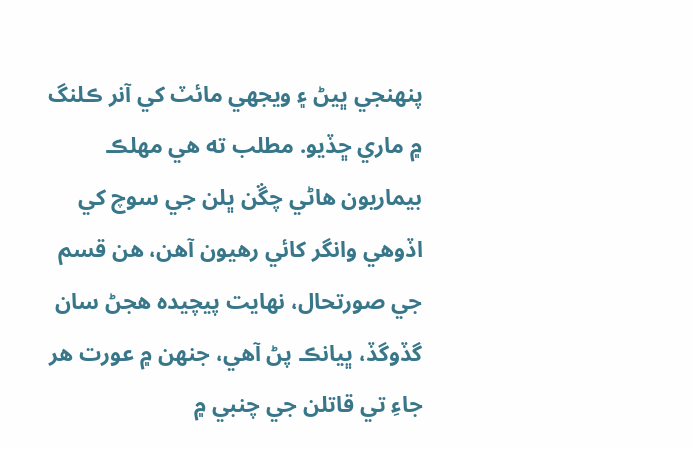پنھنجي ڀيڻ ۽ ويجھي مائٽ کي آنر ڪلنگ ۾ ماري ڇڏيو. مطلب ته ھي مھلڪ بيماريون ھاڻي چڱن ڀلن جي سوچ کي  اڏوھي وانگر کائي رھيون آھن، ھن قسم جي صورتحال، نھايت پيچيده ھجڻ سان گڏوگڏ، ڀيانڪ پڻ آھي، جنھن ۾ عورت ھر جاءِ تي قاتلن جي چنبي ۾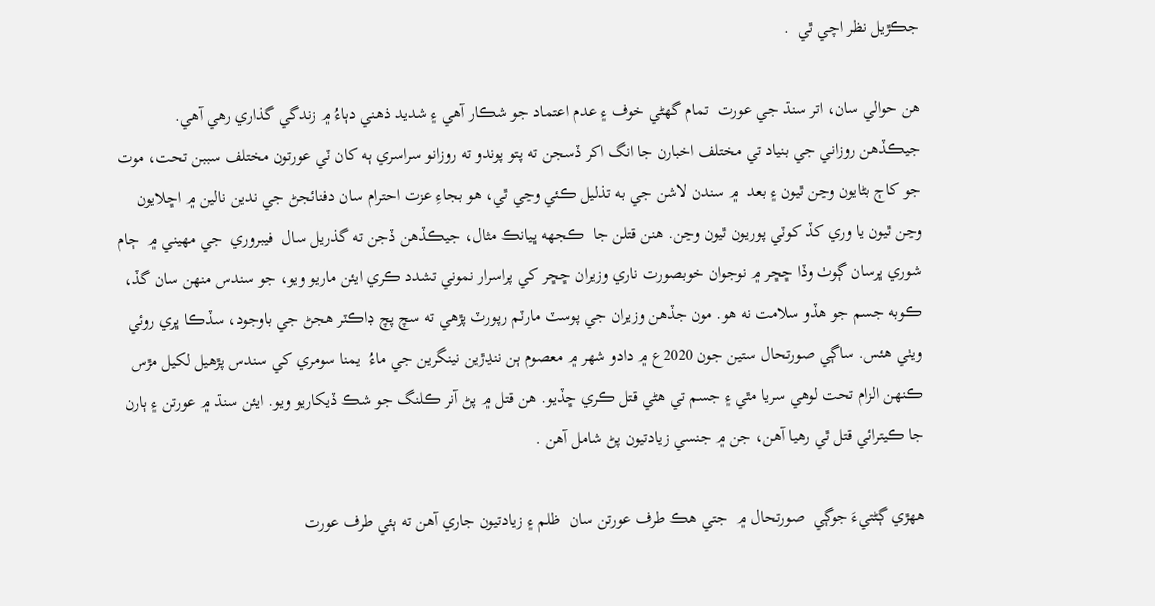جڪڙيل نظر اچي ٿي  .

ھن حوالي سان، اتر سنڌ جي عورت  تمام گھڻي خوف ۽ عدم اعتماد جو شڪار آھي ۽ شديد ذھني دٻاءُ ۾ زندگي گذاري رھي آھي. جيڪڏهن روزاني جي بنياد تي مختلف اخبارن جا انگ اکر ڏسجن ته پتو پوندو ته روزانو سراسري ٻه کان ٽي عورتون مختلف سببن تحت، موت جو کاڄ بڻايون وڃن ٿيون ۽ بعد  ۾ سندن لاشن جي به تذليل ڪئي وڃي ٿي، ھو بجاءِ عزت احترام سان دفنائجڻ جي ندين نالين ۾ اڇلايون وڃن ٿيون يا وري کڏ کوٽي پوريون ٿيون وڃن. ھنن قتلن جا  ڪجهه ڀيانڪ مثال، جيڪڏهن ڏجن ته گذريل سال  فيبروري  جي مھيني ۾  ڄام شوري ڀرسان ڳوٺ وڏا ڇڇر ۾ نوجوان خوبصورت ناري وزيران ڇڇر کي پراسرار نموني تشدد ڪري ايئن ماريو ويو، جو سندس منھن سان گڏ، ڪوبه جسم جو ھڏو سلامت نه ھو. مون جڏھن وزيران جي پوسٽ مارٽم رپورٽ پڙھي ته سچ پچ ڊاڪٽر ھجڻ جي باوجود، سڏڪا ڀري روئي ويٺي ھئس. ساڳي صورتحال ستين جون 2020ع ۾ دادو شھر ۾ معصوم ٻن ننڍڙين نينگرين جي ماءُ  يمنا سومري کي سندس پڙھيل لکيل مڙس ڪنھن الزام تحت لوھي سريا مٿي ۽ جسم تي ھڻي قتل ڪري ڇڏيو. ھن قتل ۾ پڻ آنر ڪلنگ جو شڪ ڏيکاريو ويو. ايئن سنڌ ۾ عورتن ۽ ٻارن جا ڪيترائي قتل ٿي رھيا آھن، جن ۾ جنسي زيادتيون پڻ شامل آھن .

ھھڙي ڳڻتيءَ جوڳي  صورتحال ۾  جتي ھڪ طرف عورتن سان  ظلم ۽ زيادتيون جاري آھن ته ٻئي طرف عورت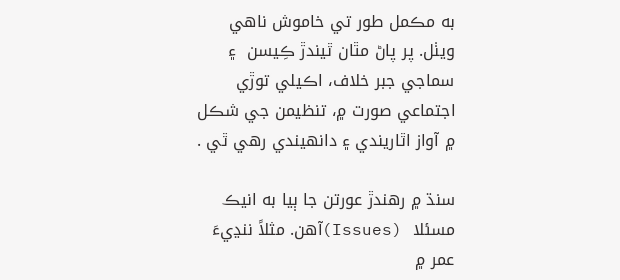به مڪمل طور تي خاموش ناھي ويٺل. پر پاڻ مٿان ٿيندڙ ڪِيسن  ۽ سماجي جبر خلاف، اڪيلي توڙي اجتماعي صورت ۾، تنظيمن جي شڪل ۾ آواز اٿاريندي ۽ دانھيندي رھي ٿي .

سنڌ ۾ رھندڙ عورتن جا ٻيا به انيڪ مسئلا  (Issues)آھن. مثلاً ننڍيءَ عمر ۾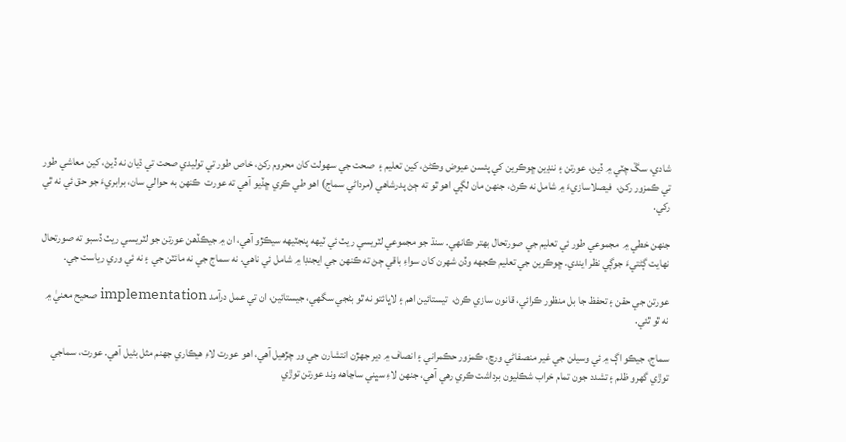شادي، سڱ چٽي ۾ ڏيڻ، عورتن ۽ ننڍين ڇوڪرين کي پئسن عيوض وڪڻڻ، کين تعليم ۽  صحت جي سھولت کان محروم رکڻ، خاص طور تي توليدي صحت تي ڌيان نه ڏيڻ، کين معاشي طور تي ڪمزور رکڻ،  فيصلاسازيءَ ۾ شامل نه ڪرڻ، جنھن مان لڳي اھو ٿو ته ڄڻ پدرشاھي (مرداڻي سماج) اھو طي ڪري ڇڏيو آھي ته عورت  ڪنھن به حوالي سان، برابريءَ جو حق ئي نه ٿي رکي.

جنھن خطي ۾  مجموعي طور ئي تعليم جي صورتحال بھتر ڪانھي. سنڌ جو مجموعي لٽريسي ريٽ ئي ٽيھه پنجٽيھه سيڪڙو آهي، ان ۾ جيڪڏهن عورتن جو لٽريسي ريٽ ڏسبو ته صورتحال نھايت ڳڻتيءَ جوڳي نظر ايندي. ڇوڪرين جي تعليم ڪجهه وڏن شھرن کان سواءِ باقي ڄڻ ته ڪنھن جي ايجنڊا ۾ شامل ئي ناھي. نه سماج جي نه مائٽن جي ۽ نه ئي وري رياست جي.

عورتن جي حقن ۽ تحفظ جا بل منظور ڪرائي، قانون سازي ڪرڻ،  تيستائين اھم ۽ لاڀائتو نه ٿو بڻجي سگهي، جيستائين، ان تي عمل درآمد implementation صحيح معنيٰ ۾ نه ٿو ٿئي.

سماج، جيڪو اڳ ۾ ئي وسيلن جي غير منصفاڻي ورڇ، ڪمزور حڪمراني ۽ انصاف ۾ دير جھڙن انتشارن جي ور چڙھيل آھي، اھو عورت لاءِ ھيڪاري جھنم مثل بڻيل آھي. عورت، سماجي توڙي گھرو ظلم ۽ تشدد جون تمام خراب شڪليون برداشت ڪري رھي آھي، جنھن لاءِ سڀني ساڃاھه وند عورتن توڙي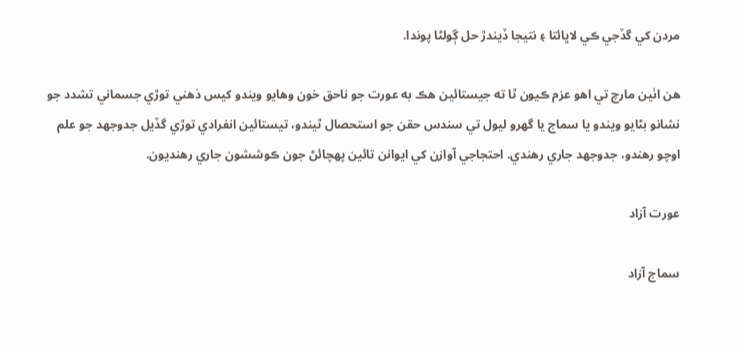مردن کي گڏجي ڪي لاڀائتا ۽ نتيجا ڏيندڙ حل ڳولڻا پوندا.

ھن اٺين مارچ تي اھو عزم ڪيون ٿا ته جيستائين ھڪ به عورت جو ناحق خون وھايو ويندو کيس ذھني توڙي جسماني تشدد جو نشانو بڻايو ويندو يا سماج يا گهرو ليول تي سندس حقن جو استحصال ٿيندو، تيستائين انفرادي توڙي گڏيل جدوجھد جو علم اوچو رھندو، جدوجھد جاري رھندي. احتجاجي آوازن کي ايوانن تائين پھچائڻ جون ڪوششون جاري رھنديون.

عورت آزاد

سماج آزاد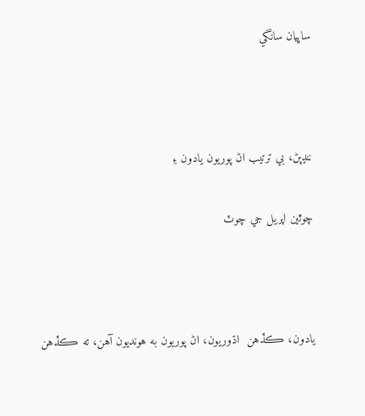ساڀيان سانگي



ننڍپڻ، بي ترتيب اڻ پوريون يادون ۽

چوٿين اپريل جي چوٽ



يادون، ڪڏهن  اڌوريون، اڻ پوريون به هونديون آهن، ته ڪڏهن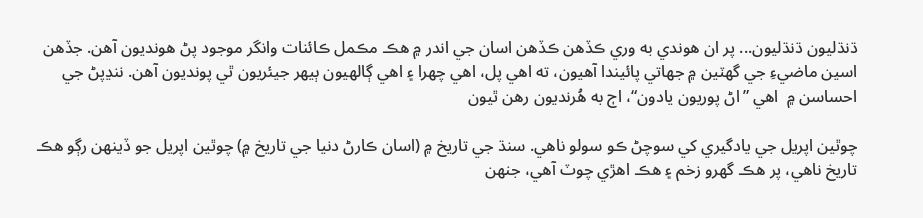ڌنڌليون ڌنڌليون... پر ان ھوندي به وري ڪڏهن ڪڏهن اسان جي اندر ۾ هڪ مڪمل ڪائنات وانگر موجود پڻ هونديون آهن. جڏهن اسين ماضيءِ جي گهٽين ۾ جهاتي پائيندا آهيون، ته اهي پل، اهي چھرا ۽ اهي ڳالھيون ٻيھر جيئريون ٿي پونديون آهن. ننڍپڻ جي احساسن ۾  اهي ”اڻ پوريون يادون“، اڄ به ھُرنديون رھن ٿيون

چوٿين اپريل جي يادگيري کي سوچڻ ڪو سولو ناھي. سنڌ جي تاريخ ۾ (اسان ڪارڻ دنيا جي تاريخ ۾) چوٿين اپريل جو ڏينھن رڳو هڪ تاريخ ناهي، پر هڪ گهرو زخم ۽ هڪ اهڙي چوٽ آهي، جنھن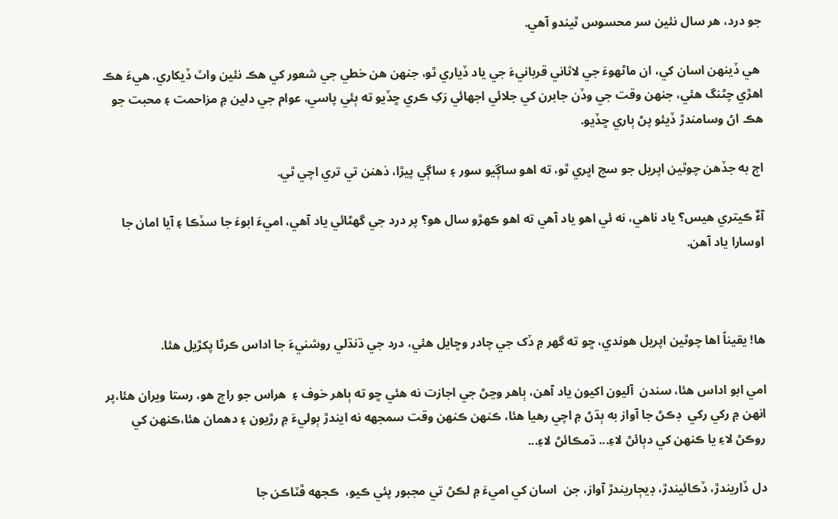جو درد، هر سال نئين سر محسوس ٿيندو آهي.

 هي ڏينھن اسان کي، ان ماڻھوءَ جي لاثاني قربانيءَ جي ياد ڏياري ٿو، جنھن هن خطي جي شعور کي هڪ نئين واٽ ڏيکاري. هيءَ هڪ اهڙي چڻنگ هئي، جنھن وقت جي وڏن جابرن کي جلائي اجھائي رَکِ ڪري ڇڏيو ته ٻئي پاسي، عوام جي دلين ۾ مزاحمت ۽ محبت جو هڪ اڻ وسامندڙ ڏيئو پڻ ٻاري ڇڏيو.

اڄ به جڏهن چوٿين اپريل جو سج اڀري ٿو، ته اهو ساڳيو سور ۽ ساڳي پيڙا، ذهنن تي تري اچي ٿي.

آءٌ ڪيتري ھيس؟ ياد ناهي، نه ئي اھو ياد آهي ته اھو ڪھڙو سال ھو؟ پر درد جي گھڻائي ياد آھي، اميءَ ابوءَ جا سڏڪا ۽ آيا امان جا اوسارا ياد آھن.



ھا! يقيناً اھا چوٿين اپريل ھوندي، ڇو ته گھر ۾ ڏک جي چادر وڇايل ھئي، درد جي ڌنڌلي روشنيءَ جا اداس ڪرڻا پکڙيل ھئا.

امي ابو اداس ھئا، سندن  آليون اکيون ياد آھن، ٻاھر وڃڻ جي اجازت نه ھئي ڇو ته ٻاھر خوف ۽  هراس جو راڄ ھو، رستا ويران ھئا،پر انھن ۾ رکي رکي  ڊڪڻ جا آواز به ٻڌڻ ۾ اچي رھيا ھئا، ڪنھن ڪنھن وقت سمجهه نه ايندڙ ٻوليءَ ۾ رڙيون ۽ دھمان ھئا،ڪنھن کي روڪڻ لاءِ يا ڪنھن کي دٻائڻ لاءِ... ڌمڪائڻ لاءِ...

دل ڏاريندڙ، ڏڪائيندڙ، ڊيڄاريندڙ آواز، جن  اسان کي اميءَ ۾ لڪڻ تي مجبور پئي ڪيو،  ڪجهه ڦٽاڪن جا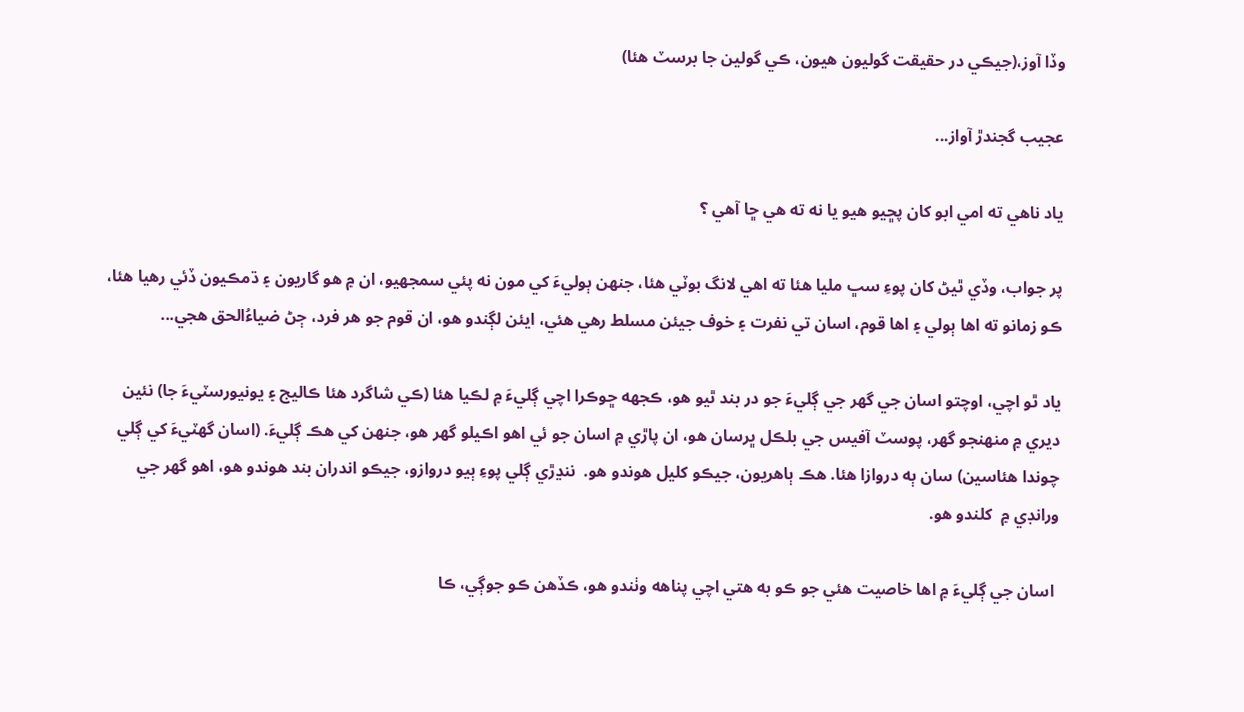وڏا آوز،(جيڪي در حقيقت گوليون ھيون، ڪي گولين جا برسٽ ھئا)

عجيب گجندڙ آواز...

ياد ناھي ته امي ابو کان پڇيو ھيو يا نه ته ھي ڇا آهي ؟

پر جواب، وڏي ٿيڻ کان پوءِ سڀ مليا ھئا ته اھي لانگ بوٽي ھئا، جنھن ٻوليءَ کي مون نه پئي سمجهيو، ان ۾ ھو گاريون ۽ ڌمڪيون ڏئي رهيا ھئا، ڪو زمانو ته اھا ٻولي ۽ اھا قوم، اسان تي نفرت ۽ خوف جيئن مسلط رھي ھئي، ايئن لڳندو هو، ان قوم جو ھر فرد، ڄڻ ضياءُالحق ھجي...

ياد ٿو اچي، اوچتو اسان جي گھر جي ڳليءَ جو در بند ٿيو ھو، ڪجهه ڇوڪرا اچي ڳليءَ ۾ لڪيا ھئا (ڪي شاگرد ھئا ڪاليج ۽ يونيورسٽيءَ جا) نئين ديري ۾ منھنجو گھر، پوسٽ آفيس جي بلڪل ڀرسان ھو، ان پاڙي ۾ اسان جو ئي اھو اڪيلو گھر ھو، جنھن کي ھڪ ڳليءَ. (اسان گھٽيءَ کي ڳلي چوندا ھئاسين) سان ٻه دروازا ھئا. ھڪ ٻاھريون، جيڪو کليل ھوندو ھو.  ننڍڙي ڳلي پوءِ ٻيو دروازو، جيڪو اندران بند ھوندو ھو، اھو گھر جي ورانڊي ۾  کلندو ھو.

 اسان جي ڳليءَ ۾ اھا خاصيت ھئي جو ڪو به ھتي اچي پناھه وٺندو هو، ڪڏھن ڪو جوڳي، ڪا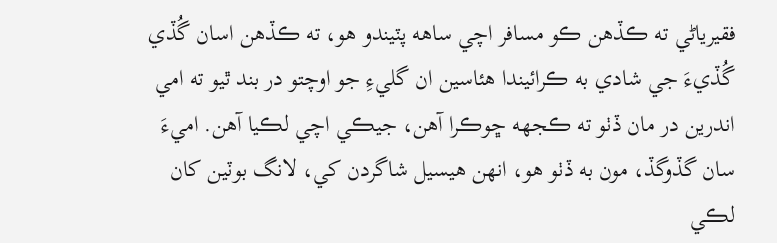فقيرياڻي ته ڪڏھن ڪو مسافر اچي ساهه پٽيندو ھو، ته ڪڏھن اسان گُڏي گُڏيءَ جي شادي به ڪرائيندا ھئاسين ان گليءِ جو اوچتو در بند ٿيو ته امي اندرين در مان ڏٺو ته ڪجهه ڇوڪرا آھن، جيڪي اچي لڪيا آھن. اميءَ سان گڏوگڏ، مون به ڏٺو ھو، انھن ھيسيل شاگردن کي، لانگ بوٽين کان لڪي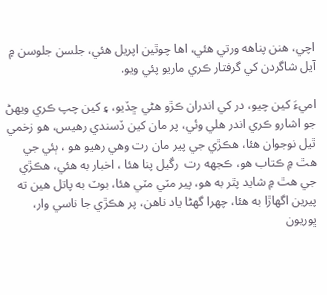اچي، ھنن پناھه ورتي ھئي، اھا چوٿين اپريل ھئي، جلسن جلوسن ۾ آيل شاگردن کي گرفتار ڪري ماريو پئي ويو.

اميءَ کين چيو، در کي اندران ڪڙو ھڻي ڇڏيو، ۽ کين چپ ڪري ويھڻ جو اشارو ڪري اندر ھلي وئي، پر مان کين ڏسندي رھيس، ھو زخمي ٿيل نوجوان ھئا، ھڪڙي جي پير مان رت وھي رھيو ھو ، ٻئي جي ھٿ ۾ ڪتاب ھو، ڪجهه رت  رڱيل پنا ھئا ، اخبار به ھئي، ھڪڙي جي ھٿ ۾ شايد پٿر به ھو، پير مٽي مٽي ھئا، بوٽ به پاتل ھين ته  پيرين اگهاڙا به ھئا، چھرا گھڻا ياد ناھن، پر ھڪڙي جا ناسي وار، ڀوريون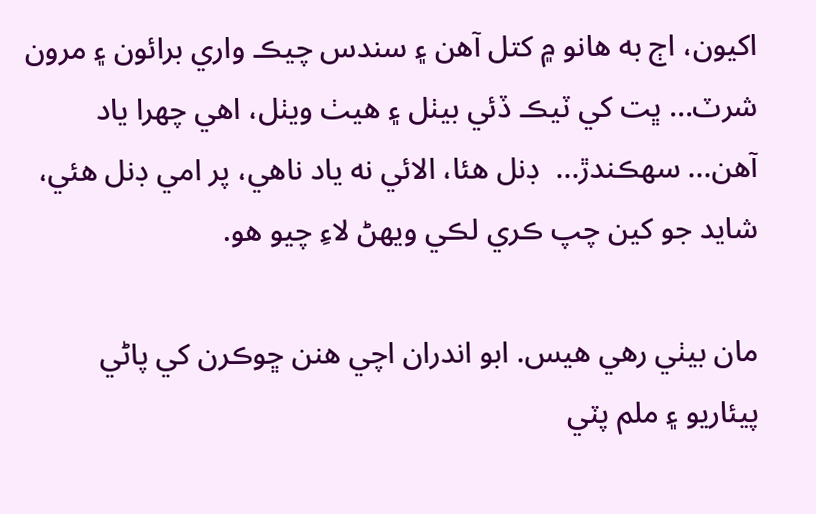اکيون، اڄ به ھانو ۾ کتل آھن ۽ سندس چيڪ واري برائون ۽ مرون شرٽ... ڀت کي ٽيڪ ڏئي بيٺل ۽ ھيٺ ويٺل، اھي چھرا ياد آھن... سھڪندڙ...  ڊنل ھئا، الائي نه ياد ناھي، پر امي ڊنل ھئي، شايد جو کين چپ ڪري لڪي ويھڻ لاءِ چيو ھو.

مان بيٺي رهي ھيس. ابو اندران اچي ھنن ڇوڪرن کي پاڻي پيئاريو ۽ ملم پٽي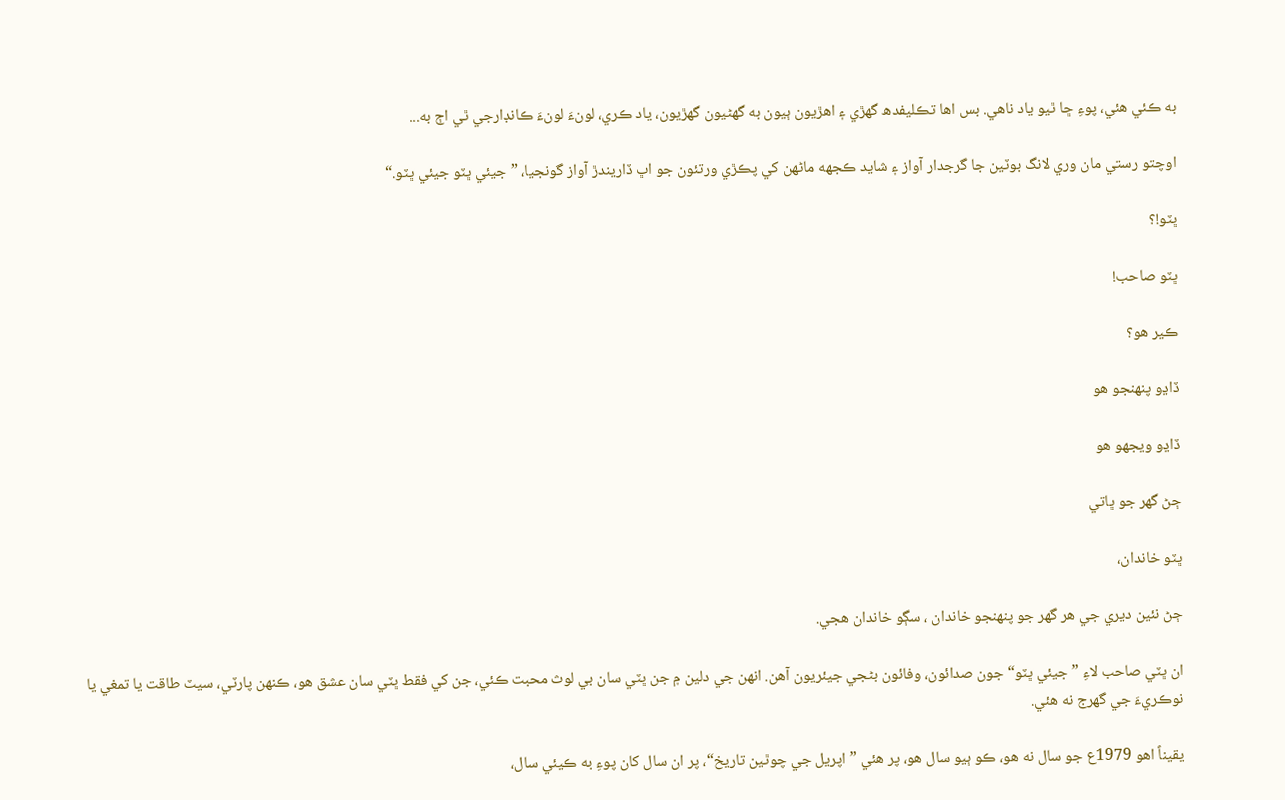به ڪئي ھئي، پوءِ ڇا ٿيو ياد ناھي. بس اھا تڪليفدھ گھڙي ۽ اھڙيون ٻيون به گهڻيون گھڙيون، ياد ڪري، لونءَ لونءَ ڪانڊارجي ٿي اڄ به...

اوچتو رستي مان وري لانگ بوٽين جا گرجدار آواز ۽ شايد ڪجهه ماڻھن کي پڪڙي ورتئون جو اڀ ڏاريندڙ آواز گونجيا، ”جيئي ڀٽو جيئي ڀٽو.“

ڀٽو!؟

ڀٽو صاحب!

ڪير ھو؟

ڏاڍو پنھنجو ھو

ڏاڍو ويجھو ھو

ڄڻ گھر جو ڀاتي

ڀٽو خاندان،

ڄڻ نئين ديري جي ھر گھر جو پنھنجو خاندان ، سڳو خاندان ھجي.

ان ڀٽي صاحب لاءِ ”جيئي ڀٽو“ جون صدائون، وفائون بڻجي جيئريون آهن. انھن جي دلين ۾ جن ڀٽي سان بي لوث محبت ڪئي، جن کي فقط ڀٽي سان عشق ھو، ڪنھن پارٽي، سيٽ طاقت يا تمغي يا نوڪريءَ جي گھرج نه ھئي.

يقيناً اھو 1979ع جو سال نه ھو، ڪو ٻيو سال ھو، پر ھئي ”اپريل جي چوٿين تاريخ“، پر ان سال کان پوءِ به ڪيئي سال،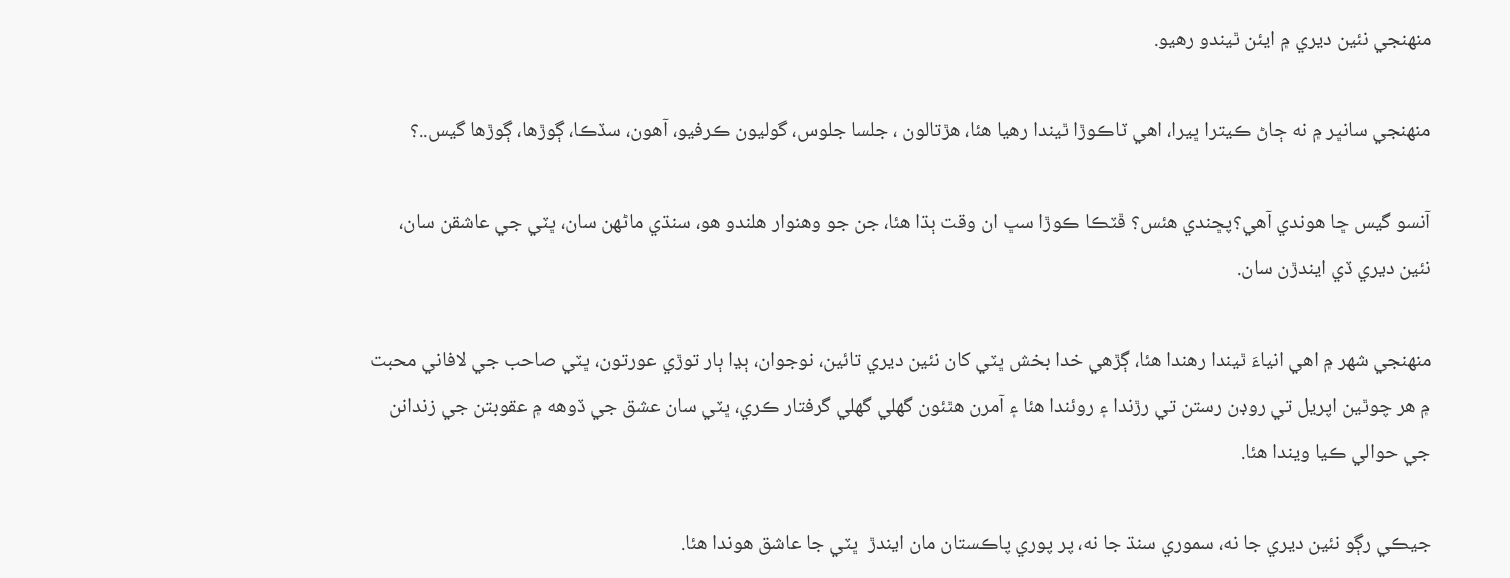منھنجي نئين ديري ۾ ايئن ٿيندو رھيو.

منھنجي سانڀر ۾ نه ڄاڻ ڪيترا ڀيرا، اھي ٽاڪوڙا ٿيندا رهيا ھئا، ھڙتالون ، جلسا جلوس، گوليون ڪرفيو، آھون، سڏڪا، ڳوڙھا، ڳوڙها گيس..؟

آنسو گيس ڇا ھوندي آھي؟پڇندي ھئس؟ ڦٽڪا ڪوڙا سڀ ان وقت ٻڌا ھئا، جن جو وهنوار ھلندو ھو، سنڌي ماڻھن سان، ڀٽي جي عاشقن سان، نئين ديري ڏي ايندڙن سان.

منھنجي شھر ۾ اھي انياءَ ٿيندا رھندا ھئا، ڳڙھي خدا بخش ڀٽي کان نئين ديري تائين، نوجوان، ٻڍا ٻار توڙي عورتون، ڀٽي صاحب جي لافاني محبت ۾ ھر چوٿين اپريل تي روڊن رستن تي رڙندا ۽ روئندا هئا ۽ آمرن ھٿئون گھلي گھلي گرفتار ڪري، ڀٽي سان عشق جي ڏوھه ۾ عقوبتن جي زندانن جي حوالي ڪيا ويندا ھئا.

جيڪي رڳو نئين ديري جا نه، سموري سنڌ جا نه، پر پوري پاڪستان مان ايندڙ  ڀٽي جا عاشق ھوندا ھئا.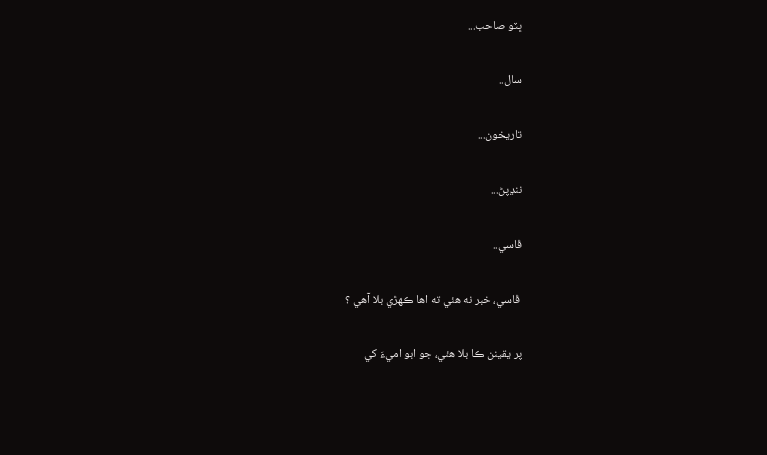ڀٽو صاحب...

سال..

تاريخون...

ننڍپڻ...

ڦاسي..

 ڦاسي، خبر نه ھئي ته اھا ڪھڙي بلا آهي ؟

پر يقينن ڪا بلا ھئي، جو ابو اميءَ کي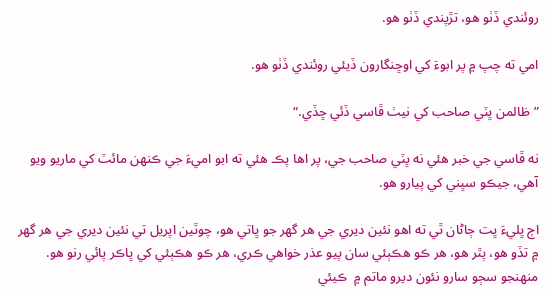روئندي ڏٺو ھو، تڙپندي ڏٺو ھو.

امي ته چپ ۾ پر ابوءَ کي اوڇنگارون ڏيئي روئندي ڏٺو ھو.

”ظالمن ڀٽي صاحب کي نيٺ ڦاسي ڏئي ڇڏي.“

نه ڦاسي جي خبر ھئي نه ڀٽي صاحب جي، پر اھا پڪ ھئي ته ابو اميءَ جي ڪنھن مائٽ کي ماريو ويو آهي، جيڪو سڀني کي پيارو ھو.

اڄ ڀليءَ ڀت ڄاڻان ٿي ته اھو نئين ديري جي ھر گھر جو ڀاتي ھو، چوٿين اپريل تي نئين ديري جي ھر گھر ۾ تڏو ھو، پٿر ھو، ھر ڪو ھڪٻئي سان پيو عذر خواهي ڪري، ھر ڪو ھڪٻئي کي ڀاڪر پائي رنو ھو. منھنجو سڄو سارو نئون ديرو ماتم ۾  ڪيئي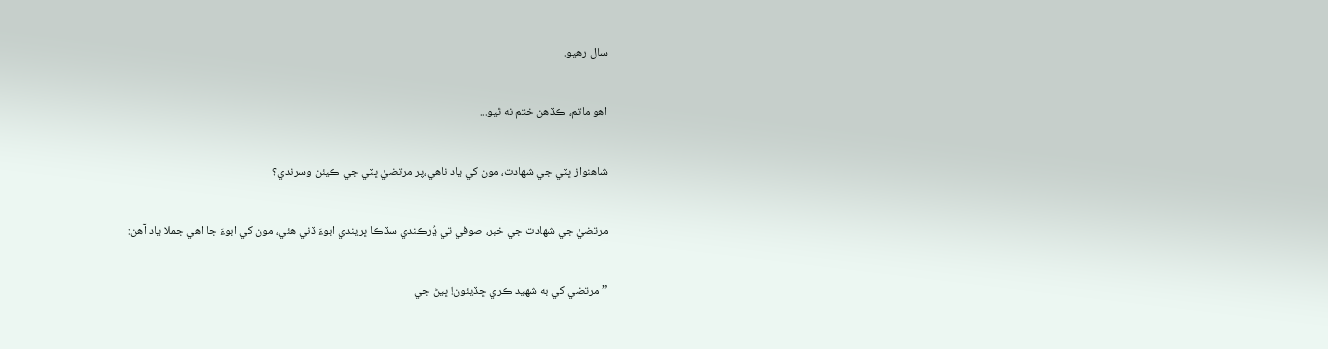سال رھيو.

اھو ماتم، ڪڏھن ختم نه ٿيو...

شاھنواز ڀٽي جي شھادت، مون کي ياد ناھي،پر مرتضيٰ ڀٽي جي ڪيئن وسرندي؟

مرتضيٰ جي شھادت جي خبر، صوفي تي ڍُرڪندي سڏڪا ڀريندي ابوءَ ڏني ھئي، مون کي ابوءَ جا اھي جملا ياد آھن:

”مرتضي کي به شھيد ڪري ڇڏيئون! ڀيڻ جي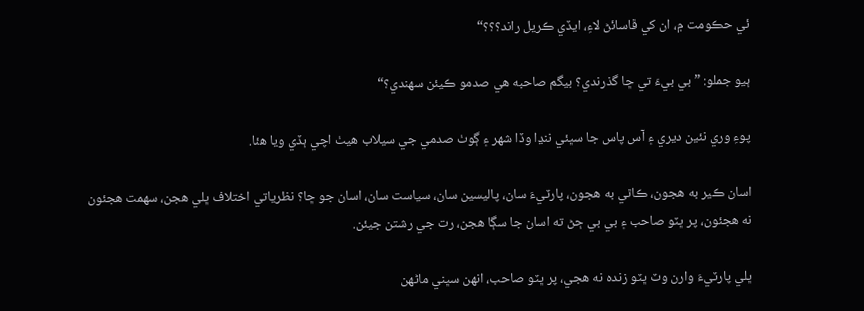ئي حڪومت ۾، ان کي ڦاسائڻ لاءِ، ايڏي ڪريل راند؟؟؟“

ٻيو جملو: ”بي بيءَ تي ڇا گذرندي؟ بيگم صاحبه ھي صدمو ڪيئن سھندي؟“

پوءِ وري نئين ديري ۽ آس پاس جا سڀئي ننڍا وڏا شھر ۽ ڳوٺ صدمي جي سيلاب ھيٺ اچي ٻڏي ويا ھئا.

اسان ڪير به ھجون، ڪاٿي به ھجون، پارٽيءَ سان، پاليسين سان، سياست سان، اسان جو ڇا؟ نظرياتي اختلاف ڀلي ھجن، سھمت ھجئون نه ھجئون، پر ڀٽو صاحب ۽ بي بي ڄڻ ته اسان جا سڳا ھجن، رت جي رشتن جيئن.

ڀلي پارٽيءَ وارن وٽ ڀٽو زنده نه ھجي، پر ڀٽو صاحب، انھن سڀني ماڻھن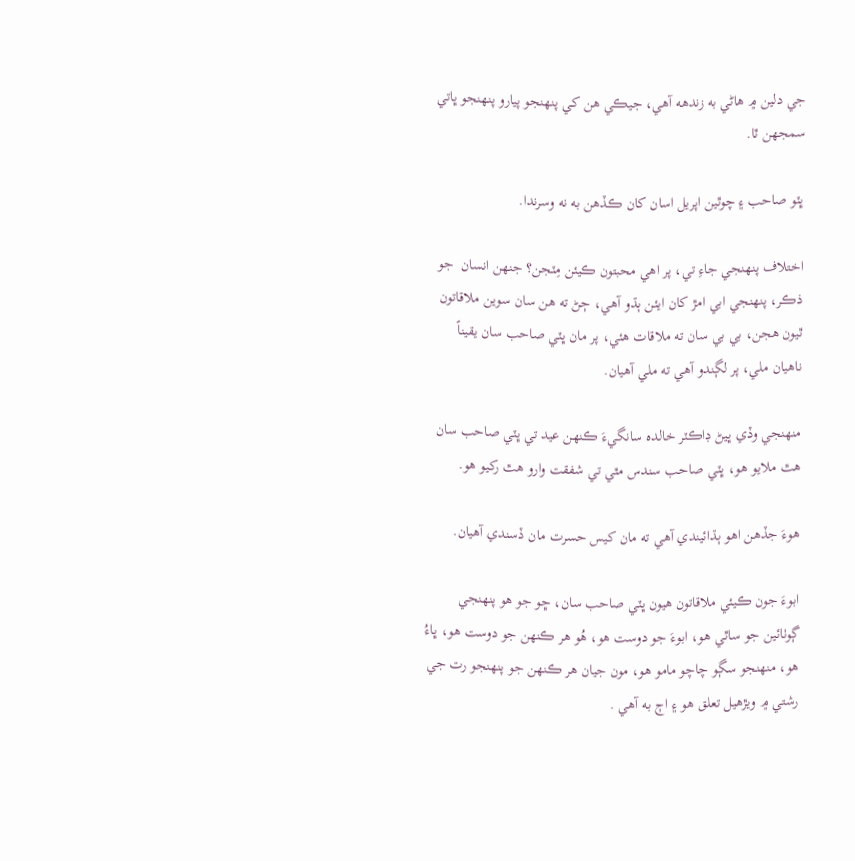جي دلين ۾ ھاڻي به زندھه آھي، جيڪي ھن کي پنھنجو پيارو پنھنجو ڀاتي سمجھن ٿا.

ڀٽو صاحب ۽ چوٿين اپريل اسان کان ڪڏهن به نه وسرندا.

اختلاف پنھنجي جاءِ تي، پر اھي محبتون ڪيئن مِٽجن؟ جنھن انسان  جو ذڪر، پنھنجي ابي امڙ کان ايئن ٻڌو آهي، ڄڻ ته ھن سان سوين ملاقاتون ٿيون ھجن، بي بي سان ته ملاقات ھئي، پر مان ڀٽي صاحب سان يقيناً ناھيان ملي، پر لڳندو آهي ته ملي آھيان.

منھنجي وڏي ڀيڻ ڊاڪٽر خالده سانگيءَ ڪنھن عيد تي ڀٽي صاحب سان ھٿ ملايو ھو، ڀٽي صاحب سندس مٿي تي شفقت وارو ھٿ رکيو هو.

ھوءَ جڏھن اھو ٻڌائيندي آهي ته مان کيس حسرت مان ڏسندي آهيان.

ابوءَ جون ڪيئي ملاقاتون ھيون ڀٽي صاحب سان، ڇو جو ھو پنھنجي ڳوٺائين جو ساٿي ھو، ابوءَ جو دوست ھو، ھُو ھر ڪنھن جو دوست هو، ڀاءُ ھو، منھنجو سڳو چاچو مامو ھو، مون جيان ھر ڪنھن جو پنھنجو رت جي رشتي ۾ ويڙهيل تعلق ھو ۽ اڄ به آھي .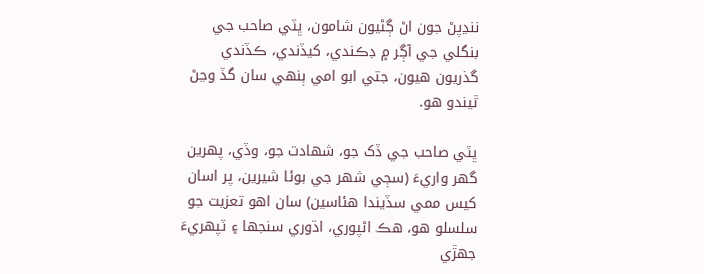ننڍپڻ جون اڻ ڳڻيون شامون، ڀٽي صاحب جي بنگلي جي آڳر ۾ ڊڪندي، کيڏندي، ڪڏندي گذريون هيون، جتي ابو امي ٻنھي سان گڏ وڃڻ ٿيندو ھو.

ڀٽي صاحب جي ڏک جو، شھادت جو، وڏي، پھرين گھر واريءَ (سڄي شھر جي بوئا شيرين، پر اسان کيس ممي سڏيندا ھئاسين) سان اھو تعزيت جو سلسلو ھو، ھڪ اڻپوري، اڌوري سنجھا ۽ ٽپھريءَ جھڙي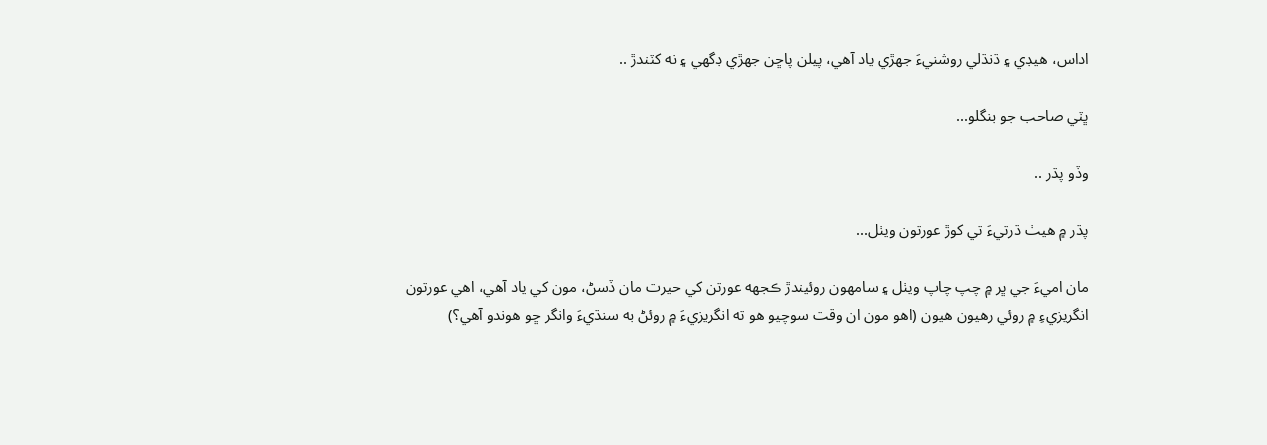اداس، ھيڊي ۽ ڌنڌلي روشنيءَ جھڙي ياد آهي، پيلن پاڇن جھڙي ڊگھي ۽ نه کٽندڙ ..

ڀٽي صاحب جو بنگلو...

وڏو پڌر ..

پڌر ۾ ھيٺ ڌرتيءَ تي کوڙ عورتون ويٺل...

مان اميءَ جي ڀر ۾ چپ چاپ ويٺل ۽ سامھون روئيندڙ ڪجهه عورتن کي حيرت مان ڏسڻ، مون کي ياد آهي، اھي عورتون انگريزيءِ ۾ روئي رھيون ھيون (اھو مون ان وقت سوچيو ھو ته انگريزيءَ ۾ روئڻ به سنڌيءَ وانگر ڇو ھوندو آھي؟)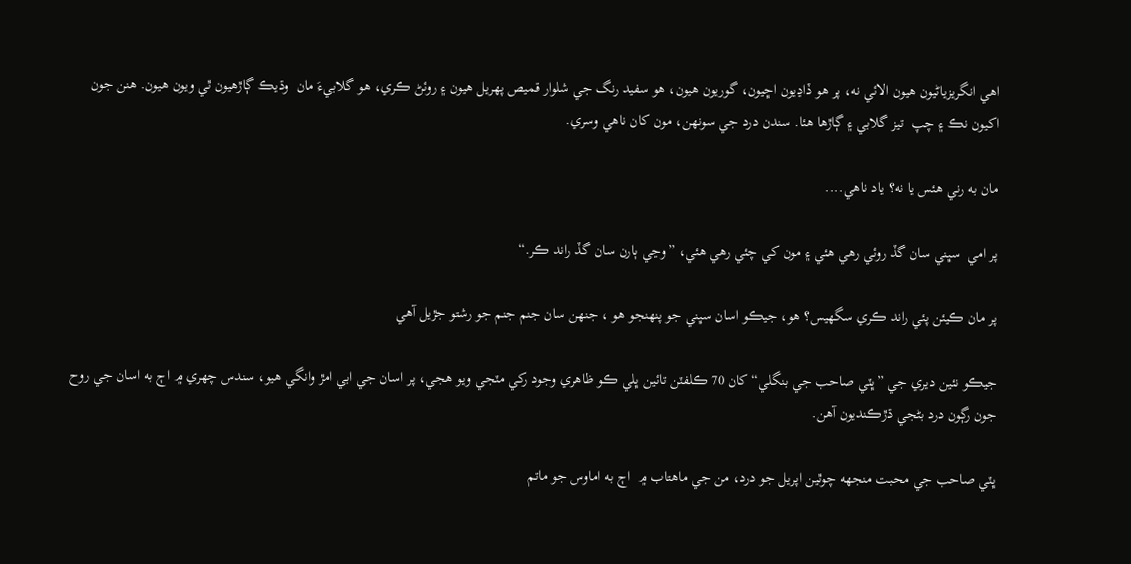اھي انگريزياڻيون ھيون الائي نه، پر ھو ڏاڍيون اڇيون، گوريون ھيون، ھو سفيد رنگ جي شلوار قميص پھريل ھيون ۽ روئڻ ڪري، ھو گلابيءَ مان  وڌيڪ ڳاڙھيون ٿي ويون ھيون. ھنن جون اکيون نڪ ۽ چپ  تيز گلابي ۽ ڳاڙھا ھئا. سندن درد جي سونھن، مون کان ناھي وسري.

مان به رني ھئس يا نه؟ ياد ناھي....

پر امي  سڀني سان گڏ روئي رهي ھئي ۽ مون کي چئي رھي ھئي، ”وڃي ٻارن سان گڏ راند ڪر.“

پر مان ڪيئن پئي راند ڪري سگهيس؟ ھو، جيڪو اسان سڀني جو پنھنجو ھو ، جنھن سان جنم جنم جو رشتو جڙيل آهي

جيڪو نئين ديري جي ”ڀٽي صاحب جي بنگلي“ کان 70 ڪلفٽن تائين ڀلي ڪو ظاھري وجود رکي مٽجي ويو ھجي، پر اسان جي ابي امڙ وانگي ھيو، سندس چھري ۾ اڄ به اسان جي روح جون رڳون درد بڻجي ڌڙڪنديون آھن.

ڀٽي صاحب جي محبت منجهه چوٿين اپريل جو درد، من جي ماھتاب ۾  اڄ به اماوس جو ماتم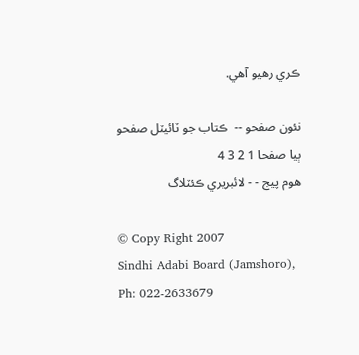ڪري رھيو آھي.

نئون صفحو --  ڪتاب جو ٽائيٽل صفحو
ٻيا صفحا 1 2 3 4
هوم پيج - - لائبريري ڪئٽلاگ

© Copy Right 2007
Sindhi Adabi Board (Jamshoro),
Ph: 022-2633679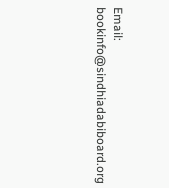Email: bookinfo@sindhiadabiboard.org